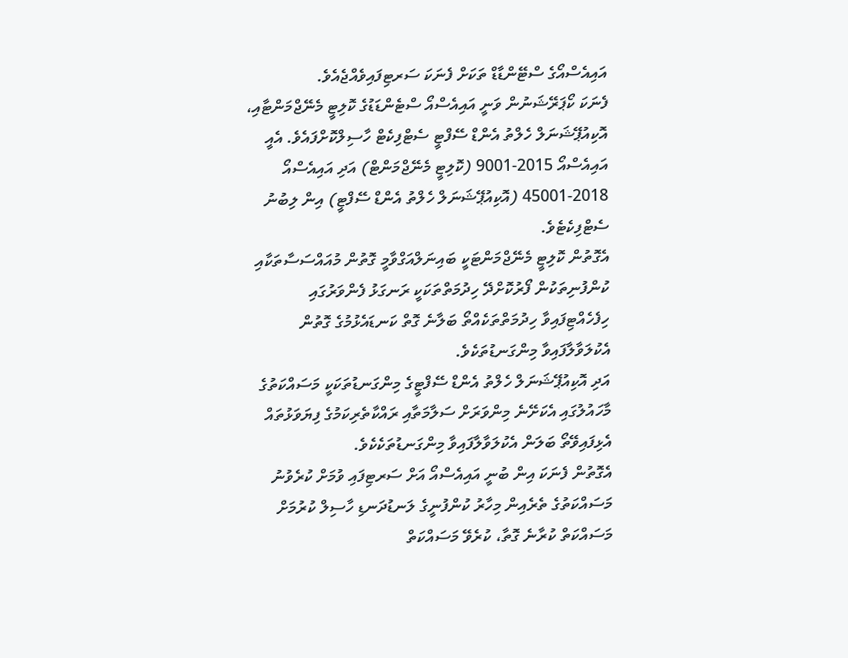އައިއެސްއޯގެ ސްޓޭންޑާޑް ތަކަށް ފެނަކަ ސަރޓިފައިވެއްޖެއެވެ.
ފެނަކަ ކޯޕަރޭޝަނުން ވަނީ އައިއެސްއޯ ސްޓެންޑަޑުގެ ކޮލިޓީ މެނޭޖްމަންޓާއި، އޮކިއުޕޭޝަނަލް ހެލްތު އެންޑް ސޭފްޓީ ސެޓްފިކެޓް ހާސިލްކޮށްފައެވެ. އެއީ އައިއެސްއޯ 2015-9001 (ކޮލިޓީ މެނޭޖްމަންޓް) އަދި އައިއެސްއޯ 2018-45001 (އޮކިއުޕޭޝަނަލް ހެލްތު އެންޑް ސޭފްޓީ) އިން ލިބުނު ސެޓްފިކެޓެވެ.
އެގޮތުން ކޮލިޓީ މެނޭޖްމަންޓަކީ ބައިނަލްއަގްވާމީ ގޮތުން މުއައްސަސާތަކާއި ކުންފުނިތަކުން ފޯރުކޮށްދޭ ހިދުމަތްތަކަކީ ރަނގަޅު ފެންވަރުގައި ހިފެހެއްޓިފައިވާ ހިދުމަތްތަކެއްތޯ ބަލާނެ ގޮތް ކަނޑައެޅުމުގެ ގޮތުން އެކުލަވާލާފައިވާ މިންގަނޑުތަކެވެ.
އަދި އޮކިއުޕޭޝަނަލް ހެލްތު އެންޑް ސޭފްޓީގެ މިންގަނޑުތަކަކީ މަސައްކަތުގެ މާހައުލުގައި އެކަށޭނެ މިންވަރަށް ސަލާމަތާއި ރައްކާތެރިކަމުގެ ފިޔަވަޅުތައް އެޅިފައިވޭތޯ ބަލަން އެކުލަވާލާފައިވާ މިންގަނޑުތަކެކެވެ.
އެގޮތުން ފެނަކަ އިން ބުނީ އައިއެސްއޯ އަށް ސަރޓިފައި ވުމަށް ކުރެވުނު މަސައްކަތުގެ ތެރެއިން މިހާރު ކުންފުނީގެ ލަނޑުދަނޑި ހާސިލް ކުރުމަށް މަސައްކަތް ކުރާނެ ގޮތާ، ކުރެވޭ މަސައްކަތް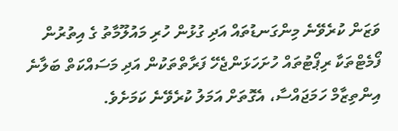ވަޒަން ކުރެވޭނެ މިންގަނޑުތައް އަދި ގުޅުން ހުރި މައުލޫމާތު ގެ އިތުރުން ފޯމެޓްތަކާ ރިޕޯޓުތައް ހުށަހަޅަންޖެހޭ ފަރާތްތަކުން އަދި މަސައްކަތް ބަލާނެ އިންތިޒާމް ހަމަޖައްސާ، އެގޮތަށް އަމަލު ކުރެވޭނެ ކަމަށެވެ.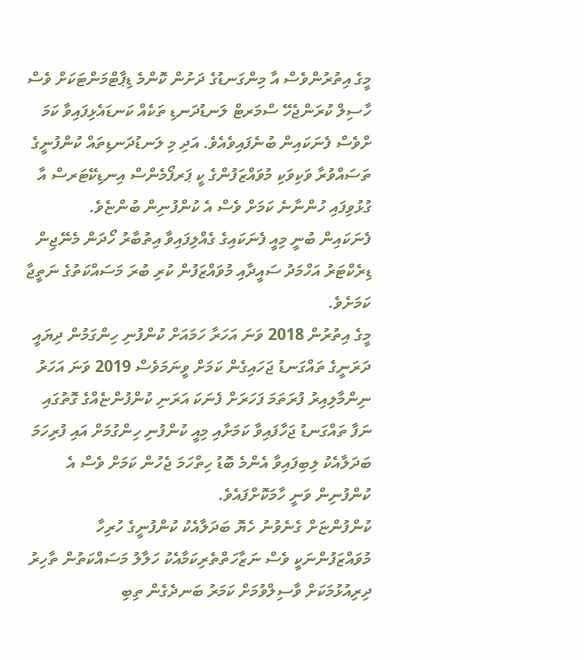މީގެ އިތުރުންވެސް އާ މިންގަނޑުގެ ދަށުން ކޮންމެ ޑިޕާޓްމަންޓަކަށް ވެސް ހާސިލް ކުރަންޖެހޭ ސްމަރޓް ލަނޑުދަނޑި ތަކެއް ކަނޑައެޅިފައިވާ ކަމަ ށްވެސް ފެނަކައިން ބުނެފައިވެއެވެ. އަދި މި ލަނޑުދަނޑިތައް ކުންފުނީގެ ތަސައްވުރާ ވަކިވަކި މުވައްޒަފުންގެ ކީ ޕަރފޯމެންސް އިނޑިކޭޓަރސް އާ ގުޅުވިފައި ހުންނާނެ ކަމަށް ވެސް އެ ކުންފުނިން ބުންޏެވެ.
ފެނަކައިން ބުނީ މިއީ ފެނަކައިގެ ގެއްލިފައިވާ އިތުބާރު ހޯދަން މެނޭޖިން ޑިރެކްޓަރު އަހްމަދު ސައީދާއި މުވައްޒަފުން ކުރި ބުރަ މަސައްކަތުގެ ނަތީޖާ ކަމަށެވެ.
މީގެ އިތުރުން 2018 ވަނަ އަހަރާ ހަމައަށް ކުންފުނި ހިންގަމުން ދިޔައީ ދަރަނީގެ ތައްގަނޑު ޖަހައިގެން ކަމަށް ވީނަމަވެސް 2019 ވަނަ އަހަރު ނިންމާލިއިރު ފުރަތަމަ ފަހަރަށް ފެނަކަ އަރަނި ކުންފުންޏެއްގެ ގޮތުގައި ނަފާ ތައްގަނޑު ޖަހާފައިވާ ކަމަށާއި މިއީ ކުންފުނި ހިންގުމަށް އައި ފުރިހަމަ ބަދަލާއެކު ލިބިފައިވާ އެންމެ ބޮޑު ހިތްހަމަ ޖެހުން ކަމަށް ވެސް އެ ކުންފުނިން ވަނީ ހާމަކޮށްފައެވެ.
ކުންފުންޏަށް ގެނެވުނު ހެޔޮ ބަދަލާއެކު ކުންފުނީގެ ހުރިހާ މުވައްޒަފުންނަކީ ވެސް ނަޒާހަތްތެރިކަމާއެކު ހަލާލު މަސައްކަތުން ތާހިރު ދިރިއުޅުމަކަށް ވާސިލްވުމަށް ކަމަރު ބަނދެގެން ތިބި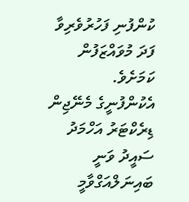ކުންފުނި ފަހުރުވެރިވާ ފަދަ މުވައްޒަފުން ކަމަށެވެ.
އެކުންފުނީގެ މެނޭޖިން ޑިރެކްޓަރު އަހްމަދު ސައީދު ވަނީ ބައިނަލްއަގްވާމީ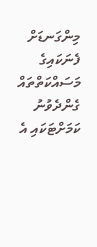މިންގަނޑަށް ފެނަކައިގެ މަސައްކަތްތައް ގެންދެވުނު ކަމަށްޓަކައި އެ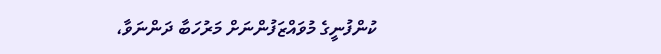ކުންފުނީގެ މުވައްޒަފުންނަށް މަރުހަބާ ދަންނަވާ،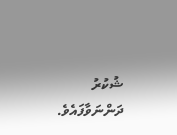ޝުކުރު ދަންނަވާފައެވެ.